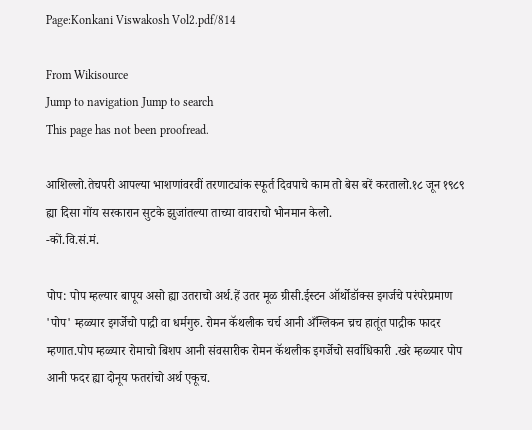Page:Konkani Viswakosh Vol2.pdf/814

From Wikisource
Jump to navigation Jump to search
This page has not been proofread.

आशिल्लो.तेचपरी आपल्या भाशणांवरवीं तरणाट्यांक स्फूर्त दिवपाचे काम तो बेस बरें करतालो.१८ जून १९८९ ह्या दिसा गोंय सरकारान सुटके झुजांतल्या ताच्या वावराचो भोनमान केलो.
-कों.वि.सं.मं.

पोप: पोप म्हल्यार बापूय असो ह्या उतराचो अर्थ.हें उतर मूळ ग्रीसी.ईस्टन ऑर्थोडॉक्स इगर्जचे परंपरेप्रमाण 'पोप' म्हळ्यार इगर्जेचो पाद्री वा धर्मगुरु. रोमन कॅथलीक चर्च आनी अँग्लिकन च्रच हातूंत पाद्रीक फादर म्हणात.पोप म्हळ्यार रोमाचो बिशप आनी संवसारीक रोमन कॅथलीक इगर्जेचो सर्वाधिकारी .खरे म्हळ्यार पोप आनी फदर ह्या दोनूय फतरांचो अर्थ एकूच.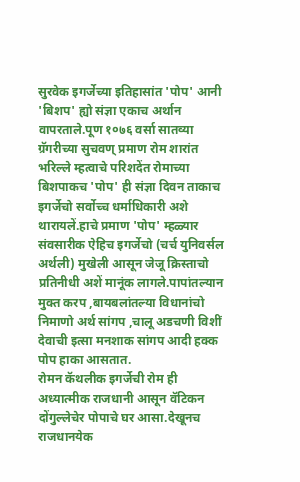सुरवेक इगर्जेच्या इतिहासांत 'पोप' आनी 'बिशप' ह्यो संज्ञा एकाच अर्थान वापरताले.पूण १०७६ वर्सा सातव्या ग्रॅगरीच्या सुचवण् प्रमाण रोम शारांत भरिल्ले म्हत्वाचे परिशदेंत रोमाच्या बिशपाकच 'पोप' ही संज्ञा दिवन ताकाच इगर्जेचो सर्वोच्च धर्माधिकारी अशे थारायलें.हाचे प्रमाण 'पोप' म्हळ्यार संवसारीक ऐहिच इगर्जेचो (चर्च युनिवर्सल अर्थली) मुखेली आसून जेजू क्रिस्ताचो प्रतिनीधी अशें मानूंक लागले.पापांतल्यान मुक्त करप ,बायबलांतल्या विधानांचो निमाणो अर्थ सांगप ,चालू अडचणी विशीं देवाची इत्सा मनशाक सांगप आदी हक्क पोप हाका आसतात.
रोमन कॅथलीक इगर्जेची रोम ही अध्यात्मीक राजधानी आसून वॅटिकन दोंगुल्लेचेर पोपाचे घर आसा.देखूनच राजधानयेक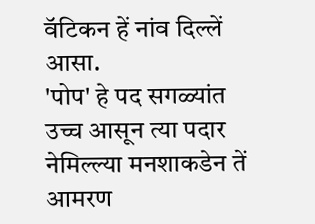वॅटिकन हें नांव दिल्लें आसा.
'पोप' हे पद सगळ्यांत उच्च आसून त्या पदार नेमिल्ल्या मनशाकडेन तें आमरण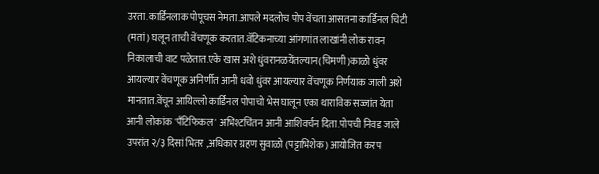उरता.कार्डिनलाक पोपूचस नेमता.आपले मदलोच पोप वेंचता आसतना कार्डिनल चिटी (मतां) घलून ताची वेंचणूक करतात.वॅटिकनाच्या आंगणांत लाखांनी लोक रावन निकालाची वाट पळेतात.एके खास अशे धुंवरानळयेंतल्यान(चिमणी)काळो धुंवर आयल्यार वेंचणूक अनिर्णीत आनी धवो धुंवर आयल्यार वेंचणूक निर्णयाक जाली अशे मानतात.वेंचून आयिल्लो कार्डिनल पोपाचो भेस घालून एका थाराविक सज्जांत येता आनी लोकांक 'पँटिफिकल' अभिश्टचिंतन आनी आशिवर्चन दिता.पोपची निवड जाले उपरांत २/३ दिसां भितर ,अधिकार ग्रहण सुवाळो (पट्टाभिशेक) आयोजित करप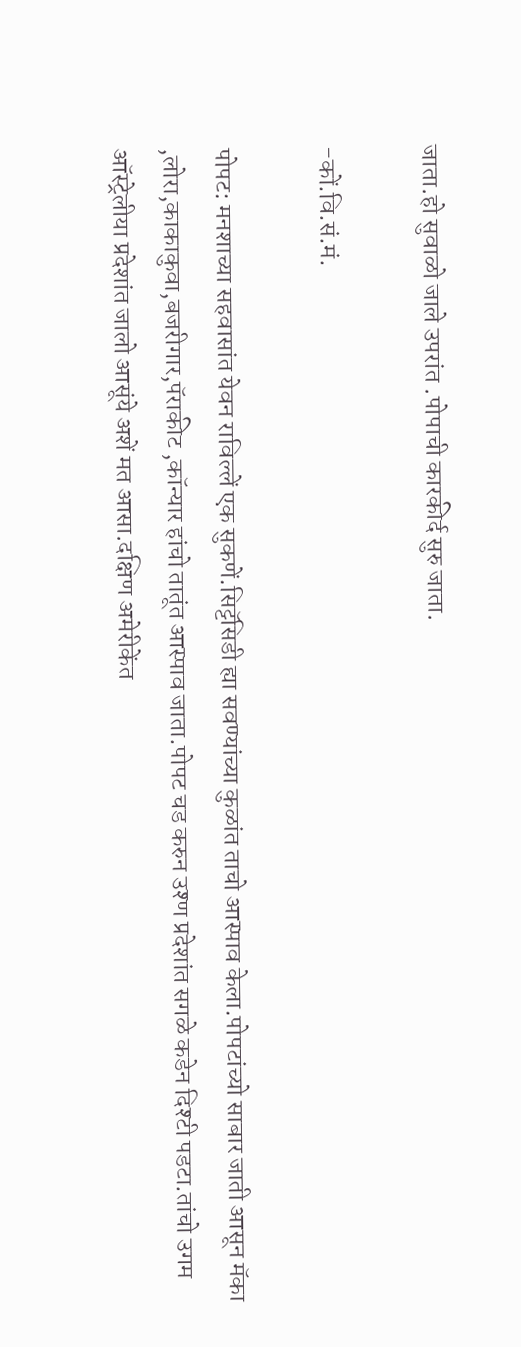जाता.हो सुवाळो जाले उपरांत .पोपाची कारकीर्द सुरु जाता.

-कों.वि.सं.मं.

पोपट: मनशाच्या सहवासांत येवन राविल्लें एक सुकणें.सिट्टॅसिडी ह्या सवण्यांच्या कुळांत ताचो आस्पाव केला.पोपटांच्यो साबार जाती आसून मॅका ,लोरा,काकाकुवा,बजरीगार,पॅराकीट ,कॉन्यार हांचो तातूंत आस्पाव जाता.पोपट चड करुन उश्ण प्रदेशांत सगळे कडेन दिश्टी पडटा.तांचो उगम ऑस्ट्रेलीया प्रदेशांत जालो आसूंये अशें मत आसा.दक्षिण अमेरीकेंत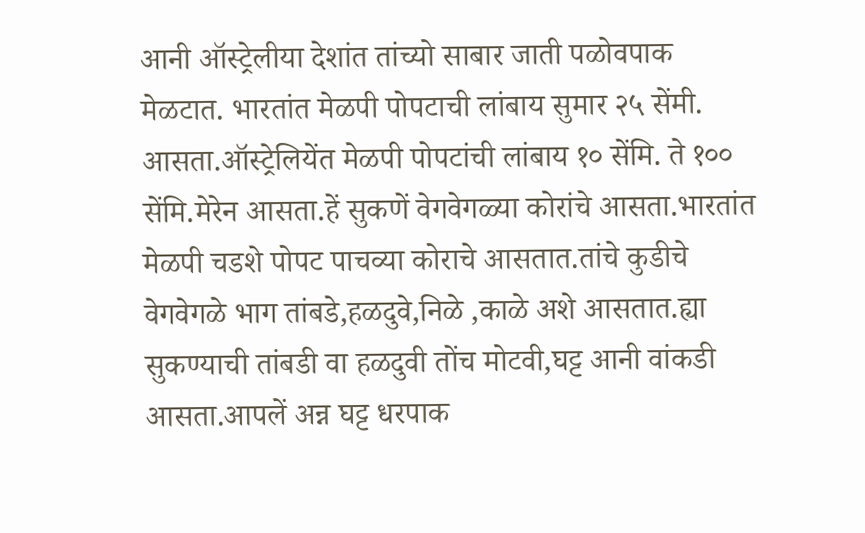आनी ऑस्ट्रेलीया देशांत तांच्यो साबार जाती पळोवपाक मेळटात. भारतांत मेळपी पोपटाची लांबाय सुमार २५ सेंमी. आसता.ऑस्ट्रेलियेंत मेळपी पोपटांची लांबाय १० सेंमि. ते १०० सेंमि.मेरेन आसता.हें सुकणें वेगवेगळ्या कोरांचे आसता.भारतांत मेळपी चडशे पोपट पाचव्या कोराचे आसतात.तांचे कुडीचे वेगवेगळे भाग तांबडे,हळदुवे,निळे ,काळे अशे आसतात.ह्या सुकण्याची तांबडी वा हळदुवी तोंच मोटवी,घट्ट आनी वांकडी आसता.आपलें अन्न घट्ट धरपाक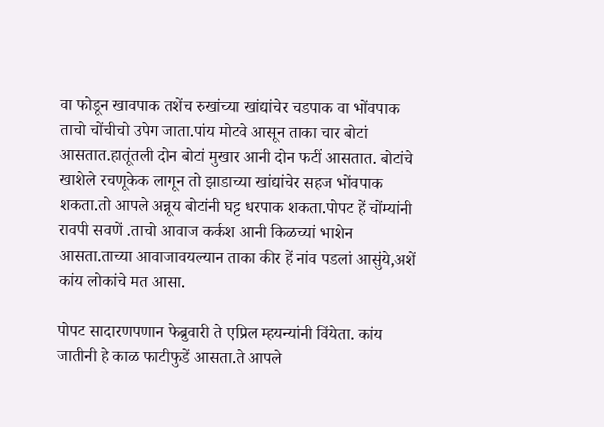वा फोडून खावपाक तशेंच रुखांच्या खांद्यांचेर चडपाक वा भोंवपाक ताचो चोंचीचो उपेग जाता.पांय मोटवे आसून ताका चार बोटां आसतात.हातूंतली दोन बोटां मुखार आनी दोन फटीं आसतात. बोटांचे खाशेले रचणूकेक लागून तो झाडाच्या खांद्यांचेर सहज भोंवपाक शकता.तो आपले अन्नूय बोटांनी घट्ट धरपाक शकता.पोपट हें चोंम्यांनी रावपी सवणें .ताचो आवाज कर्कश आनी किळच्यां भाशेन आसता.ताच्या आवाजावयल्यान ताका कीर हें नांव पडलां आसुंये,अशें कांय लोकांचे मत आसा.

पोपट सादारणपणान फेब्रुवारी ते एप्रिल म्हयन्यांनी विंयेता. कांय जातीनी हे काळ फाटीफुडें आसता.ते आपले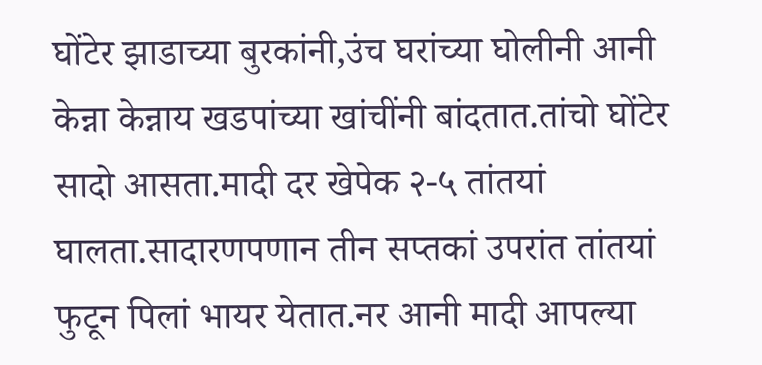घोंटेर झाडाच्या बुरकांनी,उंच घरांच्या घोलीनी आनी केन्ना केन्नाय खडपांच्या खांचींनी बांदतात.तांचो घोंटेर सादो आसता.मादी दर खेपेक २-५ तांतयां घालता.सादारणपणान तीन सप्तकां उपरांत तांतयां फुटून पिलां भायर येतात.नर आनी मादी आपल्या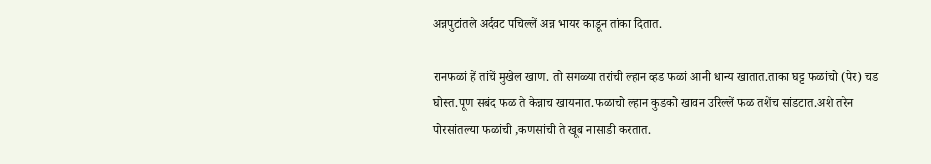अन्नपुटांतले अर्दवट पचिल्लें अन्न भायर काडून तांका दितात.

रानफळां हें तांचें मुखेल खाण. तो सगळ्या तरांची ल्हान व्हड फळां आनी धान्य खातात.ताका घट्ट फळांचो (पेर) चड घोस्त.पूण सबंद फळ ते केन्नाच खायनात.फळाचो ल्हान कुडको खावन उरिल्लें फळ तशेंच सांडटात.अशे तरेन पोरसांतल्या फळांची ,कणसांची ते खूब नासाडी करतात.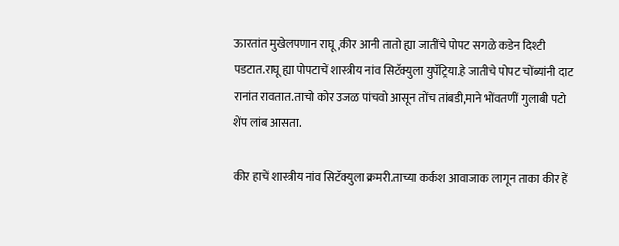ऊारतांत मुखेलपणान राघू,कीर आनी तातो ह्या जातींचे पोपट सगळे कडेन दिश्टी पडटात.राघू ह्या पोपटाचें शास्त्रीय नांव सिटॅक्युला युपॅट्रिया.हे जातीचे पोपट चोंब्यांनी दाट रानांत रावतात.ताचो कोर उजळ पांचवो आसून तोंच तांबडी,माने भोंवतणीं गुलाबी पटो शेंप लांब आसता.

कीर हाचें शास्त्रीय नांव सिटॅक्युला क्रमरी.ताच्या कर्कश आवाजाक लागून ताका कीर हें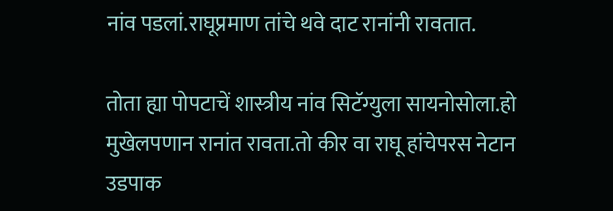नांव पडलां.राघूप्रमाण तांचे थवे दाट रानांनी रावतात.

तोता ह्या पोपटाचें शास्त्रीय नांव सिटॅग्युला सायनोसोला.हो मुखेलपणान रानांत रावता.तो कीर वा राघू हांचेपरस नेटान उडपाक